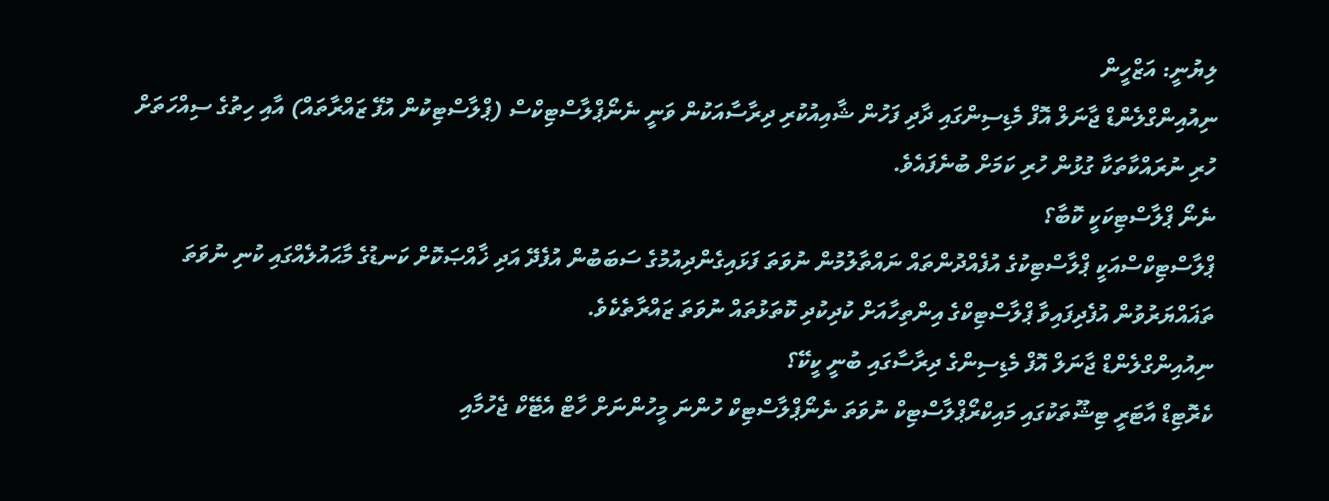ލިޔުނީ: އަޒްހީން
ނިއުއިންގްލެންޑް ޖާނަލް އޮފް މެޑިސިންގައި ދާދި ފަހުން ޝާއިއުކުރި ދިރާސާއަކުން ވަނީ ނެނޯޕްލާސްޓިކްސް (ޕްލާސްޓިކުން އުފޭ ޒައްރާތައް) އާއި ހިތުގެ ސިއްހަތަށް ހުރި ނުރައްކާތަކާ ގުޅުން ހުރި ކަމަށް ބުނެފައެވެ.
ނެނޯ ޕްލާސްޓިކަކީ ކޮބާ؟
ޕްލާސްޓިކްސްއަކީ ޕްލާސްޓިކުގެ އުފެއްދުންތައް ނައްތާލުމުން ނުވަތަ ފަޅައިގެންދިއުމުގެ ސަބަބުން އުފެދޭ އަދި ޚާއްޞަކޮށް ކަނޑުގެ މާޙައުލެއްގައި ކުނި ނުވަތަ ތަޣައްޔަރުވުން އުފެދިފައިވާ ޕްލާސްޓިކްގެ އިންތިހާއަށް ކުދިކުދި ކޮތަޅުތައް ނުވަތަ ޒައްރާތެކެވެ.
ނިއުއިންގްލެންޑް ޖާނަލް އޮފް މެޑިސިންގެ ދިރާސާގައި ބުނީ ކީކޭ؟
ކެރޮޓިޑް އާޓަރީ ޓިޝޫތަކުގައި މައިކްރޯޕްލާސްޓިކް ނުވަތަ ނެނޯޕްލާސްޓިކް ހުންނަ މީހުންނަށް ހާޓް އެޓޭކް ޖެހުމާއި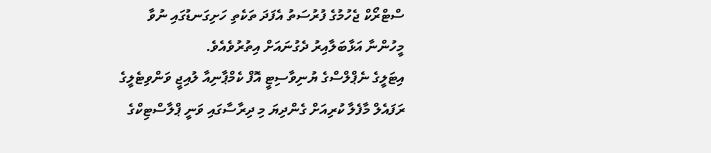ސްޓްރޯކް ޖެހުމުގެ ފުރުސަތު އެފަދަ ތަކެތި ހަށިގަނޑުގައި ނުވާ މީހުންނާ އަޅާބަލާއިރު ދެގުނައަށް އިތުރުވެއެވެ.
އިޓަލީގެ ނެޕްލްސްގެ ޔުނިވާސިޓީ އޮފް ކެމްޕާނިއާ ލުއިޖީ ވަންވިޓެލީގެ ރަފައެލް މާފެލާ ކުރިއަށް ގެންދިޔަ މި ދިރާސާގައި ވަނީ ޕްލާސްޓިކްގެ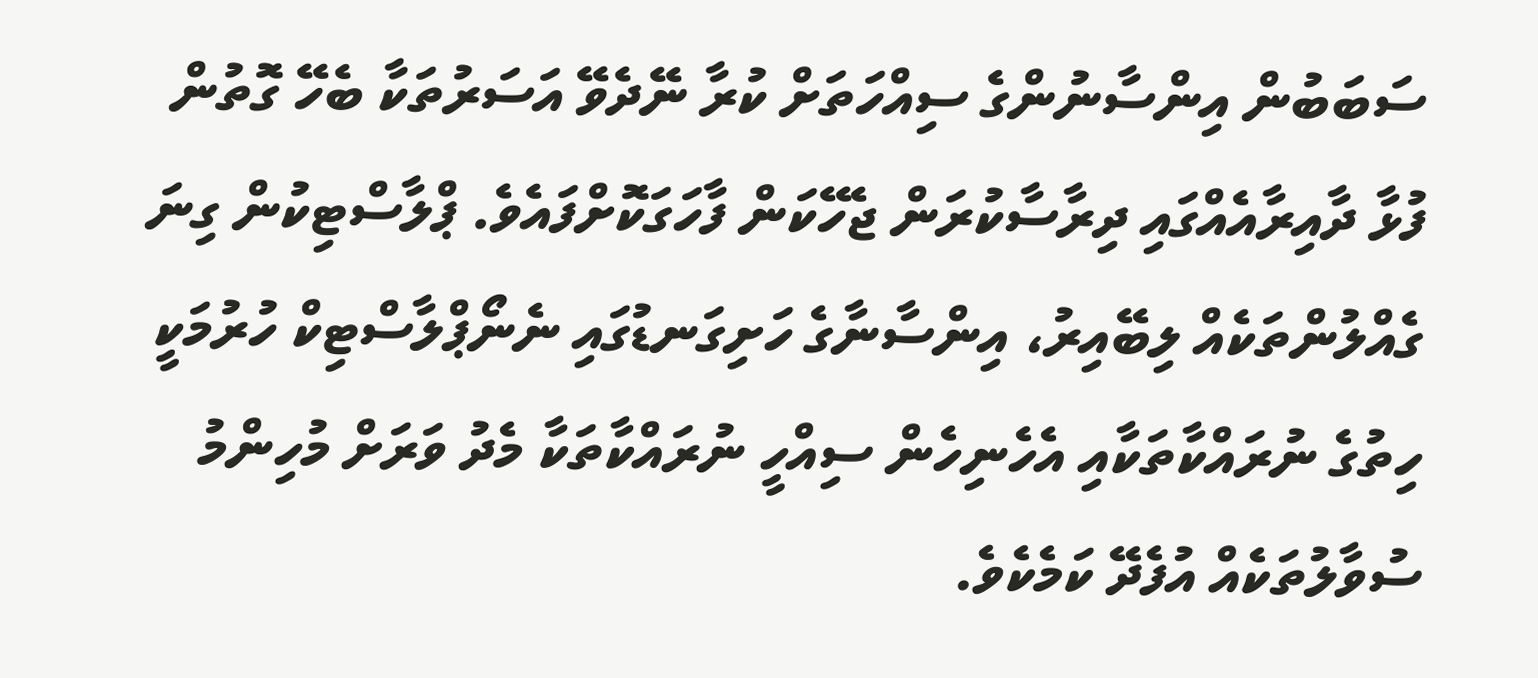ސަބަބުން އިންސާނުންގެ ސިއްހަތަށް ކުރާ ނޭދެވޭ އަސަރުތަކާ ބެހޭ ގޮތުން ފުޅާ ދާއިރާއެއްގައި ދިރާސާކުރަން ޖެހޭކަން ފާހަގަކޮށްފައެވެ. ޕްލާސްޓިކުން ގިނަ ގެއްލުންތަކެއް ލިބޭއިރު، އިންސާނާގެ ހަށިގަނޑުގައި ނެނޯޕްލާސްޓިކް ހުރުމަކީ ހިތުގެ ނުރައްކާތަކާއި އެހެނިހެން ސިއްހީ ނުރައްކާތަކާ މެދު ވަރަށް މުހިންމު ސުވާލުތަކެއް އުފެދޭ ކަމެކެވެ.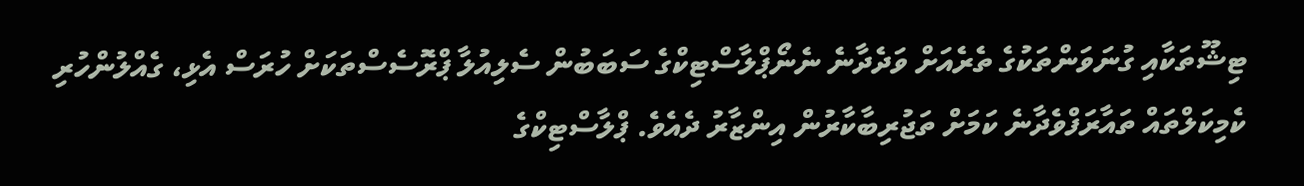ޓިޝޫތަކާއި ގުނަވަންތަކުގެ ތެރެއަށް ވަދެދާނެ ނެނޯޕްލާސްޓިކްގެ ސަބަބުން ސެލިއުލާ ޕްރޮސެސްތަކަށް ހުރަސް އެޅި، ގެއްލުންހުރި ކެމިކަލްތައް ތައާރަފްވެދާނެ ކަމަށް ތަޖުރިބާކާރުން އިންޒާރު ދެއެވެ. ޕްލާސްޓިކްގެ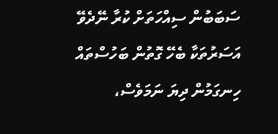ސަބަބުން ސިއްހަތަށް ކުރާ ނޭދެވޭ އަސަރުތަކާ ބެހޭ ގޮތުން ބަހުސްތައް ހިނގަމުން ދިޔަ ނަމަވެސް،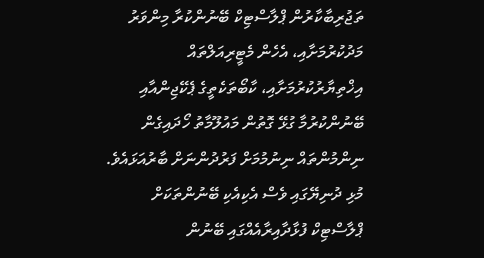ތަޖުރިބާކާރުން ޕްލާސްޓިކް ބޭނުންކުރާ މިންވަރު މަދުކުރުމަށާއި، އެހެން މެޓީރިއަލްތައް އިޚްތިޔާރުކުރުމަށާއި، ކާބޯތަކެތީގެ ޕެކޭޖިންއާއި ބޭނުންކުރުމާ ގުޅޭ ގޮތުން މައުލޫމާތު ހޯދައިގެން ނިންމުންތައް ނިނުމުމަށް ފަރުދުންނަށް ބާރުއަޅައެވެ.
މުޅި ދުނިޔޭގައި ވެސް އެކިއެކި ބޭނުންތަކަށް ޕްލާސްޓިކް ފުޅާދާއިރާއެއްގައި ބޭނުން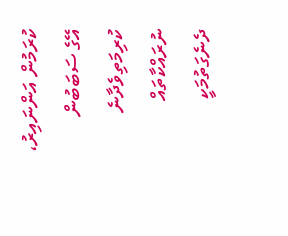ކުރަމުން އަންނައިރު، އޭގެ ސަބަބުން ކުރިމަތިވެދާނެ ނުރައްކާތައް ދެނެގަތުމަކީ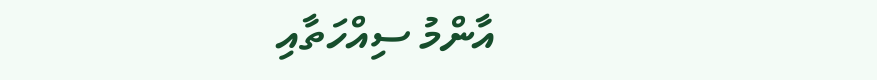އާންމު ސިއްހަތާއި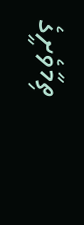ތިމާވެށީގެ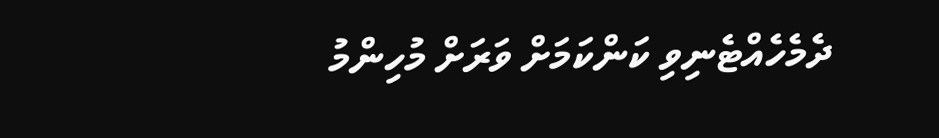ދެމެހެއްޓެނިވި ކަންކަމަށް ވަރަށް މުހިންމު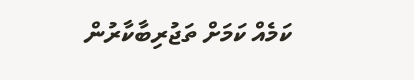ކަމެއް ކަމަށް ތަޖުރިބާކާރުން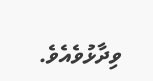ވިދާޅުވެއެވެ.